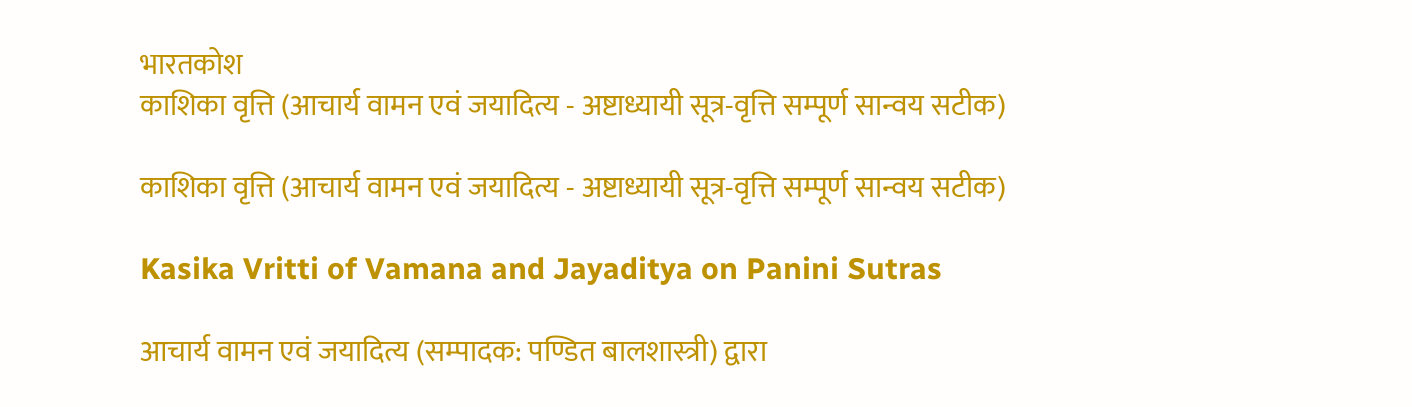भारतकोश
काशिका वृत्ति (आचार्य वामन एवं जयादित्य - अष्टाध्यायी सूत्र-वृत्ति सम्पूर्ण सान्वय सटीक)

काशिका वृत्ति (आचार्य वामन एवं जयादित्य - अष्टाध्यायी सूत्र-वृत्ति सम्पूर्ण सान्वय सटीक)

Kasika Vritti of Vamana and Jayaditya on Panini Sutras

आचार्य वामन एवं जयादित्य (सम्पादक: पण्डित बालशास्त्री) द्वारा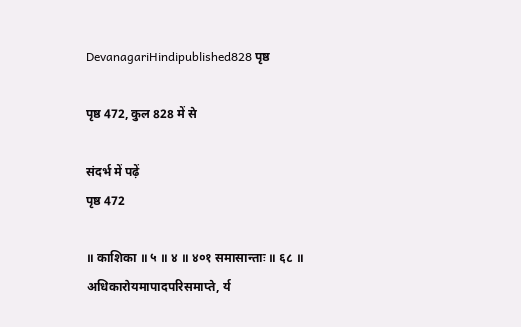DevanagariHindipublished828 पृष्ठ

पृष्ठ 472, कुल 828 में से

संदर्भ में पढ़ें
पृष्ठ 472

॥ काशिका ॥ ५ ॥ ४ ॥ ४०१ समासान्ताः ॥ ६८ ॥ अधिकारोयमापादपरिसमाप्ते, र्य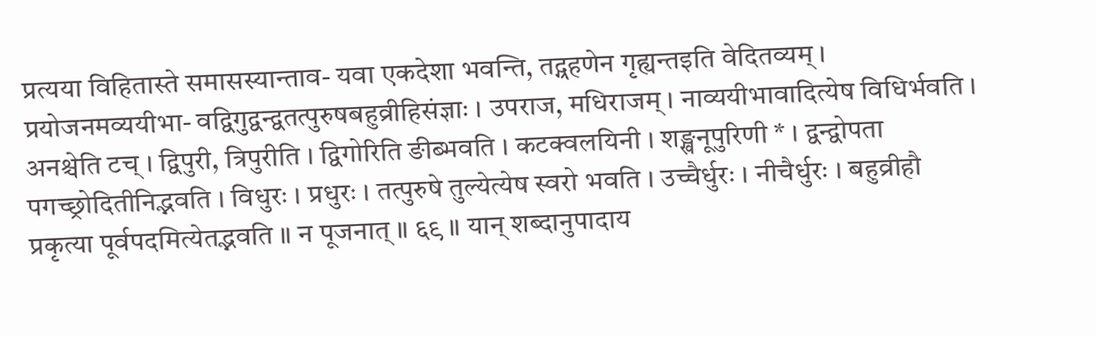प्रत्यया विहितास्ते समासस्यान्ताव- यवा एकदेशा भवन्ति, तद्ग्रहणेन गृह्यन्तइति वेदितव्यम् । प्रयोजनमव्ययीभा- वद्विगुद्वन्द्वतत्पुरुषबहुव्रीहिसंज्ञाः । उपराज, मधिराजम् । नाव्ययीभावादित्येष विधिर्भवति । अनश्चेति टच् । द्विपुरी, त्रिपुरीति । द्विगोरिति ङीब्भवति । कटक्वलयिनी । शङ्खनूपुरिणी * । द्वन्द्वोपता पगच्छ्रोदितीनिद्भवति । विधुरः । प्रधुरः । तत्पुरुषे तुल्येत्येष स्वरो भवति । उच्चैर्धुरः । नीचैर्धुरः । बहुव्रीहौ प्रकृत्या पूर्वपदमित्येतद्भवति ॥ न पूजनात् ॥ ६९ ॥ यान् शब्दानुपादाय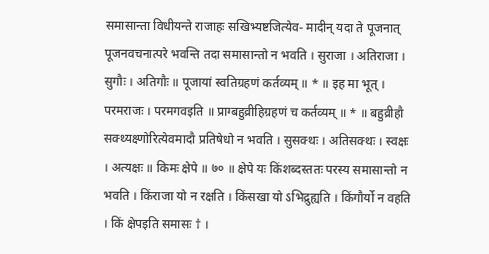समासान्ता विधीयन्ते राजाहः सखिभ्यष्टजित्येव- मादीन् यदा ते पूजनात् पूजनवचनात्परे भवन्ति तदा समासान्तो न भवति । सुराजा । अतिराजा । सुगौः । अतिगौः ॥ पूजायां स्वतिग्रहणं कर्तव्यम् ॥ * ॥ इह मा भूत् । परमराजः । परमगवइति ॥ प्राग्बहुव्रीहिग्रहणं च कर्तव्यम् ॥ * ॥ बहुव्रीहौ सक्थ्यक्ष्णोरित्येवमादौ प्रतिषेधो न भवति । सुसक्थः । अतिसक्थः । स्वक्षः । अत्यक्षः ॥ किमः क्षेपे ॥ ७० ॥ क्षेपे यः किंशब्दस्ततः परस्य समासान्तो न भवति । किंराजा यो न रक्षति । किंसखा यो ऽभिद्रुह्यति । किंगौर्यो न वहति । किं क्षेपइति समासः † ।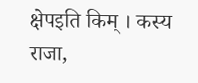क्षेपइति किम् । कस्य राजा,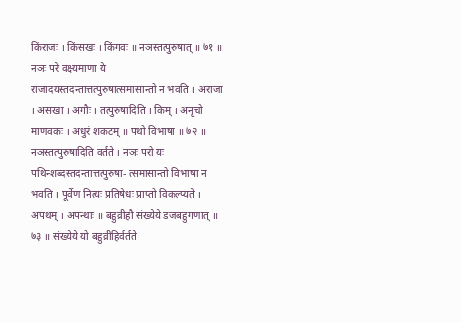किंराजः । किंसखः । किंगवः ॥ नञस्तत्पुरुषात् ॥ ७१ ॥ नञः परे वक्ष्यमाणा ये राजादयस्तदन्तात्तत्पुरुषात्समासान्तो न भवति । अराजा । असखा । अगौः । तत्पुरुषादिति । किम् । अनृचो माणवकः । अधुरं शकटम् ॥ पथो विभाषा ॥ ७२ ॥ नञस्तत्पुरुषादिति वर्तते । नञः परो यः पथिन्शब्दस्तदन्तात्तत्पुरुषा- त्समासान्तो विभाषा न भवति । पूर्वेण नित्यः प्रतिषेधः प्राप्तो विकल्प्यते । अपथम् । अपन्थाः ॥ बहुव्रीहौ संख्येये डजबहुगणात् ॥ ७३ ॥ संख्येये यो बहुव्रीहिर्वर्तते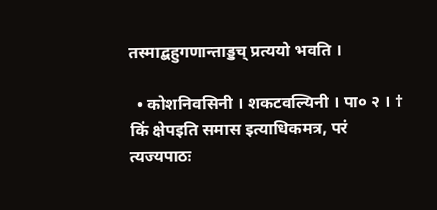तस्माद्बहुगणान्ताड्डच् प्रत्ययो भवति ।

  • कोशनिवसिनी । शकटवल्यिनी । पा० २ । † किं क्षेपइति समास इत्याधिकमत्र, परं त्यज्यपाठः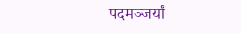पदमञ्जर्यां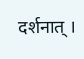दर्शनात् ।